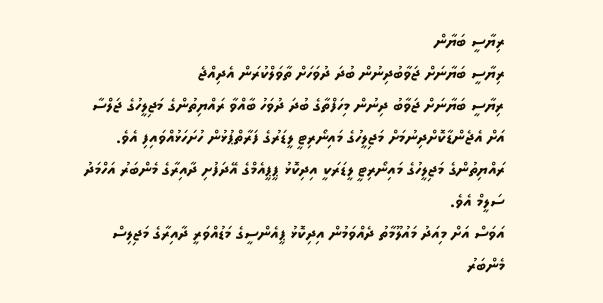ރިޔާސީ ބަޔާން
ރިޔާސީ ބަޔާނަށް ޖަވާބުދިނުން ބުދަ ދުވަހަށް ތާވަލްކުރަން އެދިއްޖެ
ރިޔާސީ ބަޔާނަށް ޖަވާބު ދިނުން މިހަފްތާގެ ބުދަ ދުވަހު ބާއްވާ ރައްޔިތުންގެ މަޖިލީހުގެ ޖަލްސާ އަށް އެޖެންޑާކޮށްދިނުމަށް މަޖިލީހުގެ މައިނޯރިޓީ ލީޑަރުގެ ފަރާތްޕުޅުން ހުށަހަޅުއްވައިފި އެވެ.
ރައްޔިތުންގެ މަޖިލީހުގެ މައިނޯރިޓީ ލީޑަރަކީ އިދިކޮޅު ޕީޕީއެމްގެ އޭދަފުށި ދާއިރާގެ މެންބަރު އަހްމަދު ސަލީމް އެވެ.
އަވަސް އަށް މިއަދު މައުލޫމާތު ދެއްވަމުން އިދިކޮޅު ޕީއެންސީގެ މަޑުއްވަރީ ދާއިރާގެ މަޖިލިސް މެންބަރު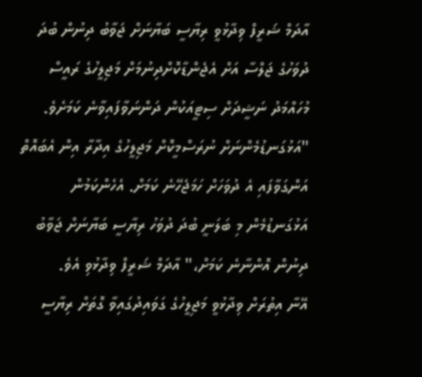އާދަމް ޝަރީފް ވިދާޅުވީ ރިޔާސީ ބަޔާނަށް ޖަވާބު ދިނުން ބުދަ ދުވަހުގެ ޖަލްސާ އަށް އެޖެންޑާކޮށްދިނުމަށް މަޖިލީހުގެ ރައީސް މުހައްމަދު ނަޝީދަށް ސިޓީއަކުން ދަންނަވާފައިވާނެ ކަމަށެވެ.
"އަޅުގަނޑުމެންނަށް ނުރަސްމީކޮށް މަޖިލީހުގެ އިދާރާ އިން އެބައޮތް އަންގަވާފައި އެ ދުވަހަށް ހަމަޖެހޭނެ ކަމަށް. އެހެންކަމުން އަޅުގަނޑުމެން މި ބަލަނީ ބުދަ ދުވަހު ރިޔާސީ ބަޔާނަށް ޖަވާބު ދިނުން އޮންނާނެ ކަމަށް،" އާދަމް ޝަރީފް ވިދާޅުވި އެވެ.
އޭނާ އިތުރަށް ވިދާޅުވީ މަޖިލީހުގެ ގަވައިދުގައިވާ ގޮތަށް ރިޔާސީ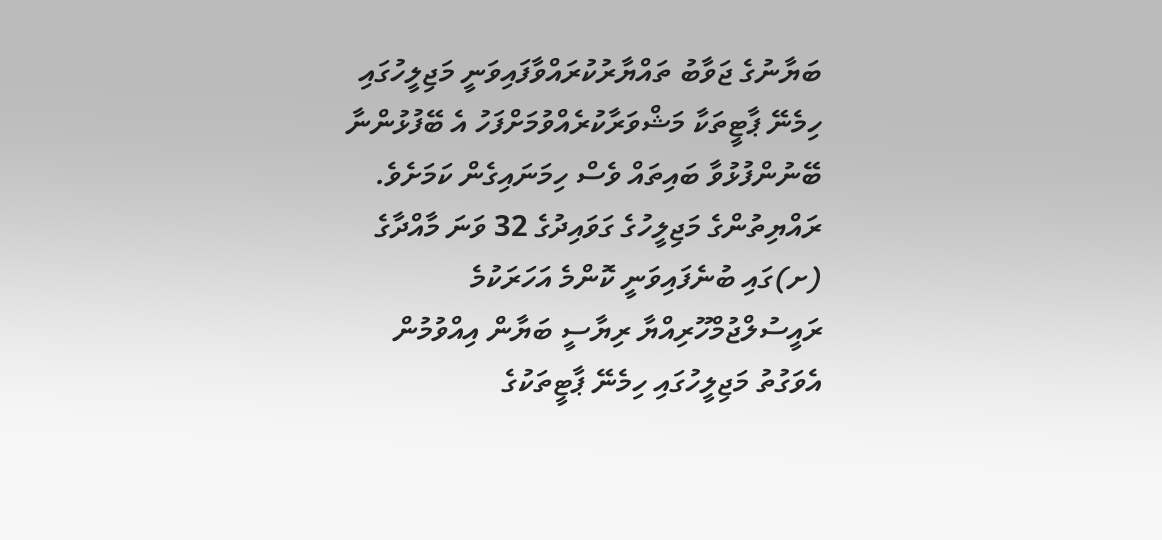ބަޔާނުގެ ޖަވާބު ތައްޔާރުކުރައްވާފައިވަނީ މަޖިލީހުގައި ހިމެނޭ ޕާޓީތަކާ މަޝްވަރާކުރެއްވުމަށްފަހު އެ ބޭފުޅުންނާ ބޭނުންފުޅުވާ ބައިތައް ވެސް ހިމަނައިގެން ކަމަށެވެ.
ރައްޔިތުންގެ މަޖިލީހުގެ ގަވައިދުގެ 32 ވަނަ މާއްދާގެ (ށ)ގައި ބުނެފައިވަނީ ކޮންމެ އަހަރަކުމެ ރައީސުލްޖުމްހޫރިއްޔާ ރިޔާސީ ބަޔާން އިއްވުމުން އެވަގުތު މަޖިލީހުގައި ހިމެނޭ ޕާޓީތަކުގެ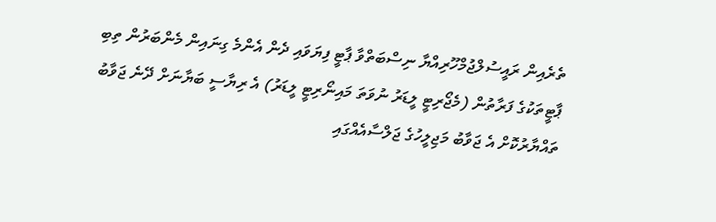ތެރެއިން ރައީސުލްޖުމްހޫރިއްޔާ ނިސްބަތްވާ ޕާޓީ ފިޔަވައި ދެން އެންމެ ގިނައިން މެންބަރުން ތިބި ޕާޓީތަކުގެ ފަރާތުން (މެޖޯރިޓީ ލީޑަރު ނުވަތަ މައިނޯރިޓީ ލީޑަރު) އެ ރިޔާސީ ބަޔާނަށް ދޭނެ ޖަވާބު ތައްޔާރުކޮށް އެ ޖަވާބު މަޖިލީހުގެ ޖަލްސާއެއްގައި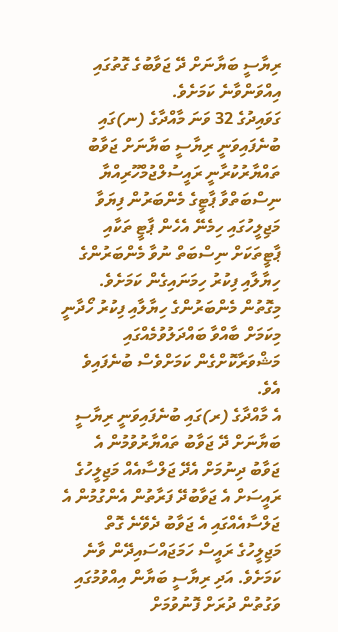ރިޔާސީ ބަޔާނަށް ދޭ ޖަވާބުގެ ގޮތުގައި އިއްވަންވާނެ ކަމަށެވެ.
ގަވައިދުގެ 32 ވަނަ މާއްދާގެ (ނ)ގައި ބުނެފައިވަނީ ރިޔާސީ ބަޔާނަށް ޖަވާބު ތައްޔާރުކުރާނީ ރައީސުލްޖުމްހޫރިއްޔާ ނިސްބަތްވާ ޕާޓީގެ މެންބަރުން ފިޔަވާ މަޖިލީހުގައި ހިމެނޭ އެހެން ޕާޓީ ތަކާއި ޕާޓީތަކަށް ނިސްބަތް ނުވާ މެންބަރުންގެ ހިޔާލާއި ފިކުރު ހިމަނައިގެން ކަމަށެވެ. މިގޮތުން މެންބަރުންގެ ހިޔާލާއި ފިކުރު ހޯދާނީ މިކަމަށް ބާއްވާ ބައްދަލުވުމެއްގައި މަޝްވަރާކޮށްގެން ކަމަށްވެސް ބުނެފައިވެ އެވެ.
އެ މާއްދާގެ (ރ)ގައި ބުނެފައިވަނީ ރިޔާސީ ބަޔާނަށް ދޭ ޖަވާބު ތައްޔާރުވުމުން އެ ޖަވާބު ދިނުމަށް އެދޭ ޖަލްސާއެއް މަޖިލީހުގެ ރައީސަށް އެ ޖަވާބުދޭ ފަރާތުން އެންގުމުން އެ ޖަލްސާއެއްގައި އެ ޖަވާބު ދެވޭނެ ގޮތް މަޖިލީހުގެ ރައީސް ހަމަޖައްސައިދޭން ވާނެ ކަމަށެވެ. އަދި ރިޔާސީ ބަޔާން އިއްވުމުގައި ވަގުތުން ދުރަށް ފޮނުވުމަށް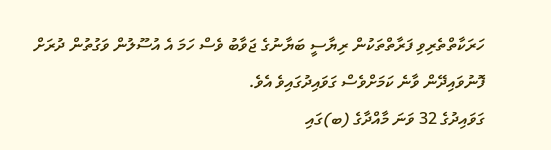ހަރަކާތްތެރިވި ފަރާތްތަކުން ރިޔާސީ ބަޔާނުގެ ޖަވާބު ވެސް ހަމަ އެ އުސޫލުން ވަގުތުން ދުރަށް ފޮނުވައިދޭން ވާނެ ކަމަށްވެސް ގަވައިދުގައިވެ އެވެ.
ގަވައިދުގެ 32 ވަނަ މާއްދާގެ (ބ)ގައި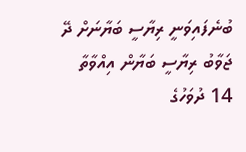ބުނެފައިވަނީ ރިޔާސީ ބަޔާނަށް ދޭ ޖަވާބު ރިޔާސީ ބަޔާން އިއްވާތާ 14 ދުވަހުގެ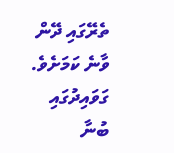ތެރޭގައި ދޭން ވާނެ ކަމަށެވެ. ގަވައިދުގައި ބުނާ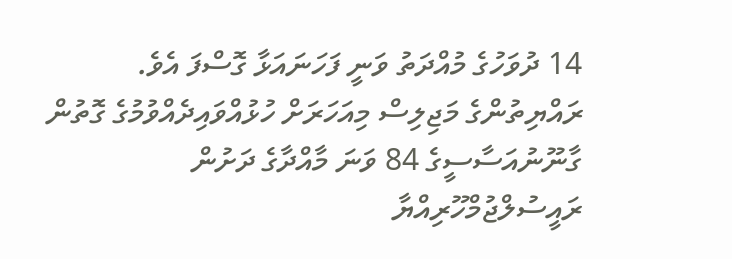14 ދުވަހުގެ މުއްދަތު ވަނީ ފަހަނައަޅާ ގޮސްފަ އެވެ.
ރައްޔިތުންގެ މަޖިލިސް މިއަހަރަށް ހުޅުއްވައިދެއްވުމުގެ ގޮތުން ގާނޫނުއަސާސީގެ 84 ވަނަ މާއްދާގެ ދަށުން ރައީސުލްޖުމްހޫރިއްޔާ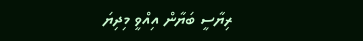ރިޔާސީ ބަޔާން އިއްވީ މިދިޔަ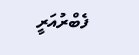ފެބްރުއަރީ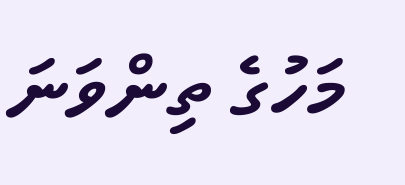މަހުގެ ތިންވަނަ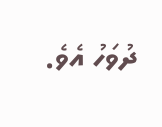ދުވަހު އެވެ.